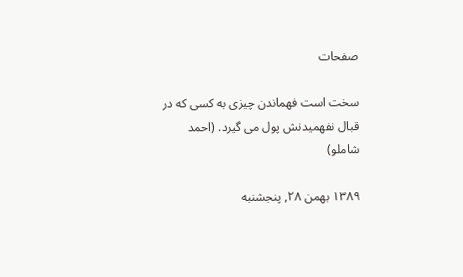صفحات

سخت است فهماندن چیزی به کسی که در قبال نفهمیدنش پول می گیرد. (احمد شاملو)

۱۳۸۹ بهمن ۲۸, پنجشنبه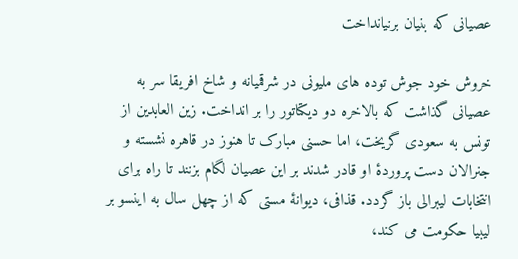عصیانی که بنیان برنیانداخت

خروش خود جوش توده های ملیونی در شرقمیانه و شاخ افریقا سر به عصیانی گذاشت که بالاخره دو دیکتاتور را بر انداخت. زین العابدین از تونس به سعودی گریخت، اما حسنی مبارک تا هنوز در قاهره نشسته و جنرالان دست پروردۀ او قادر شدند بر این عصیان لگام بزنند تا راه برای انتخابات لیبرالی باز گردد. قذافی، دیوانۀ مستی که از چهل سال به اینسو بر لیبیا حکومت می کند،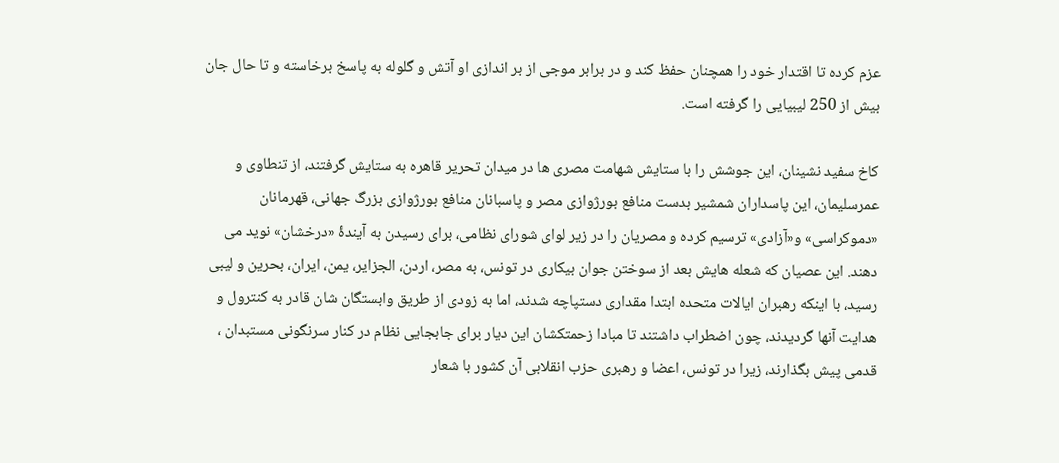عزم کرده تا اقتدار خود را همچنان حفظ کند و در برابر موجی از بر اندازی او آتش و گلوله به پاسخ برخاسته و تا حال جان بیش از 250 لیبیایی را گرفته است.

کاخ سفید نشینان، این جوشش را با ستایش شهامت مصری ها در میدان تحریر قاهره به ستایش گرفتند، از تنطاوی و عمرسلیمان، این پاسداران شمشیر بدست منافع بورژوازی مصر و پاسبانان منافع بورژوازی بزرگ جهانی، قهرمانان «دموکراسی» و«آزادی» ترسیم کرده و مصریان را در زیر لوای شورای نظامی، برای رسیدن به آیندۀ «درخشان» نوید می دهند. این عصیان که شعله هایش بعد از سوختن جوان بیکاری در تونس، به مصر، اردن، الجزایر، یمن، ایران، بحرین و لیبی رسید، با اینکه رهبران ایالات متحده ابتدا مقداری دستپاچه شدند، اما به زودی از طریق وابستگان شان قادر به کنترول و هدایت آنها گردیدند، چون اضطراب داشتند تا مبادا زحمتکشان این دیار برای جابجایی نظام در کنار سرنگونی مستبدان ، قدمی پیش بگذارند، زیرا در تونس، اعضا و رهبری حزب انقلابی آن کشور با شعار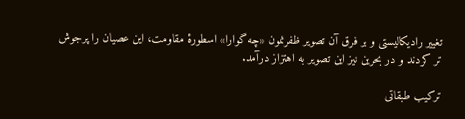تغییر رادیکالیستی و بر فرق آن تصویر ظفرنمون «چه گوارا» اسطورۀ مقاومت، این عصیان را پرجوش تر کردند و در بحرین نیز این تصویر به اهتزاز درآمد.

ترکیب طبقاتی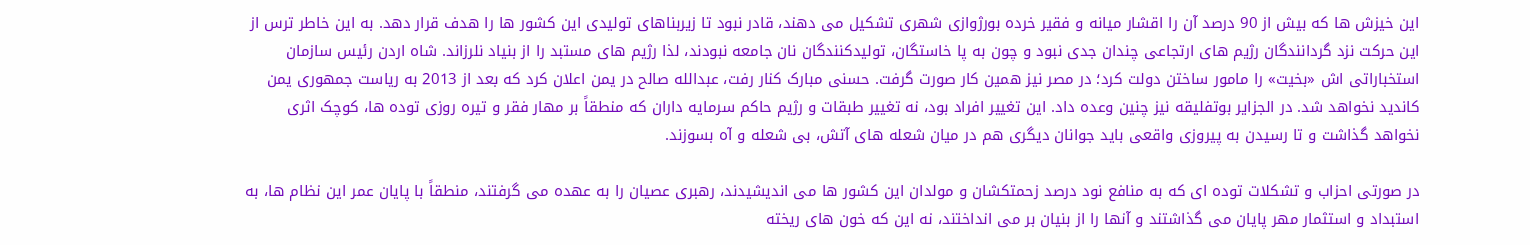این خیزش ها که بیش از 90 درصد آن را اقشار میانه و فقیر خرده بورژوازی شهری تشکیل می دهند، قادر نبود تا زیربناهای تولیدی این کشور ها را هدف قرار دهد. به این خاطر ترس از این حرکت نزد گردانندگان رژیم های ارتجاعی چندان جدی نبود و چون به پا خاستگان، تولیدکنندگان نان جامعه نبودند، لذا رژیم های مستبد را از بنیاد نلرزاند. شاه اردن رئیس سازمان استخباراتی اش «بخیت» را مامور ساختن دولت کرد؛ در مصر نیز همین کار صورت گرفت. حسنی مبارک کنار رفت، عبدالله صالح در یمن اعلان کرد که بعد از 2013 به ریاست جمهوری یمن کاندید نخواهد شد. در الجزایر بوتفلیقه نیز چنین وعده داد. این تغییر افراد بود، نه تغییر طبقات و رژیم حاکم سرمایه داران که منطقاً بر مهار فقر و تیره روزی توده ها، کوچک اثری نخواهد گذاشت و تا رسیدن به پیروزی واقعی باید جوانان دیگری هم در میان شعله های آتش، بی شعله و آه بسوزند.

در صورتی احزاب و تشکلات توده ای که به منافع نود درصد زحمتکشان و مولدان این کشور ها می اندیشیدند، رهبری عصیان را به عهده می گرفتند، منطقاً با پایان عمر این نظام ها، به استبداد و استثمار مهر پایان می گذاشتند و آنها را از بنیان بر می انداختند، نه این که خون های ریخته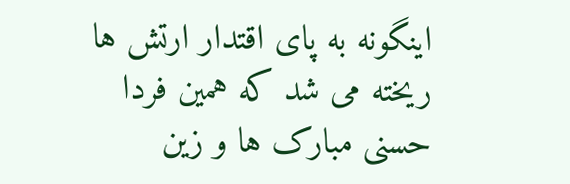اینگونه به پای اقتدار ارتش ها ریخته می شد که همین فردا حسنی مبارک ها و زین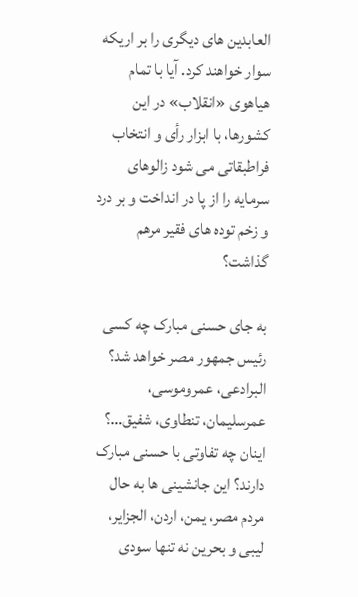العابدین های دیگری را بر اریکه سوار خواهند کرد. آیا با تمام هیاهوی «انقلاب» در این کشورها، با ابزار رأی و انتخاب فراطبقاتی می شود زالوهای سرمایه را از پا در انداخت و بر درد و زخم توده های فقیر مرهم گذاشت؟

به جای حسنی مبارک چه کسی رئیس جمهور مصر خواهد شد؟ البرادعی، عمروموسی، عمرسلیمان، تنطاوی، شفیق…؟ اینان چه تفاوتی با حسنی مبارک دارند؟ این جانشینی ها به حال مردم مصر، یمن، اردن، الجزایر، لیبی و بحرین نه تنها سودی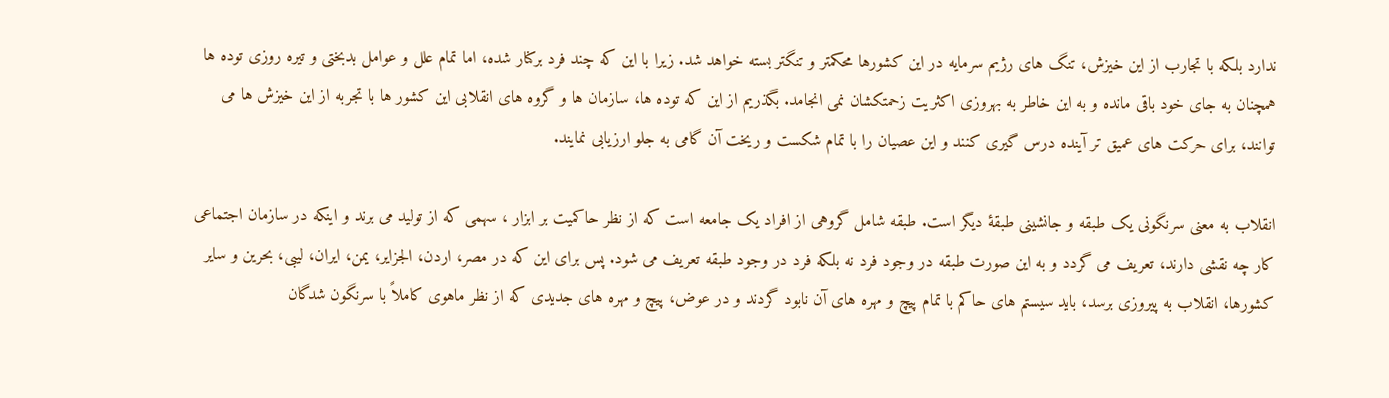ندارد بلکه با تجارب از این خیزش، تنگ های رژیم سرمایه در این کشورها محکمتر و تنگتر بسته خواهد شد. زیرا با این که چند فرد برکنار شده، اما تمام علل و عوامل بدبختی و تیره روزی توده ها همچنان به جای خود باقی مانده و به این خاطر به بهروزی اکثریت زحمتکشان نمی انجامد. بگذریم از این که توده ها، سازمان ها و گروه های انقلابی این کشور ها با تجربه از این خیزش ها می توانند، برای حرکت های عمیق تر آینده درس گیری کنند و این عصیان را با تمام شکست و ریخت آن گامی به جلو ارزیابی نمایند.

انقلاب به معنی سرنگونی یک طبقه و جانشینی طبقۀ دیگر است. طبقه شامل گروهی از افراد یک جامعه است که از نظر حاکمیت بر ابزار ، سهمی که از تولید می برند و اینکه در سازمان اجتماعی کار چه نقشی دارند، تعریف می گردد و به این صورت طبقه در وجود فرد نه بلکه فرد در وجود طبقه تعریف می شود. پس برای این که در مصر، اردن، الجزایر، یمن، ایران، لیبی، بحرین و سایر کشورها، انقلاب به پیروزی برسد، باید سیستم های حاکم با تمام پیچ و مهره های آن نابود گردند و در عوض، پیچ و مهره های جدیدی که از نظر ماهوی کاملاً با سرنگون شدگان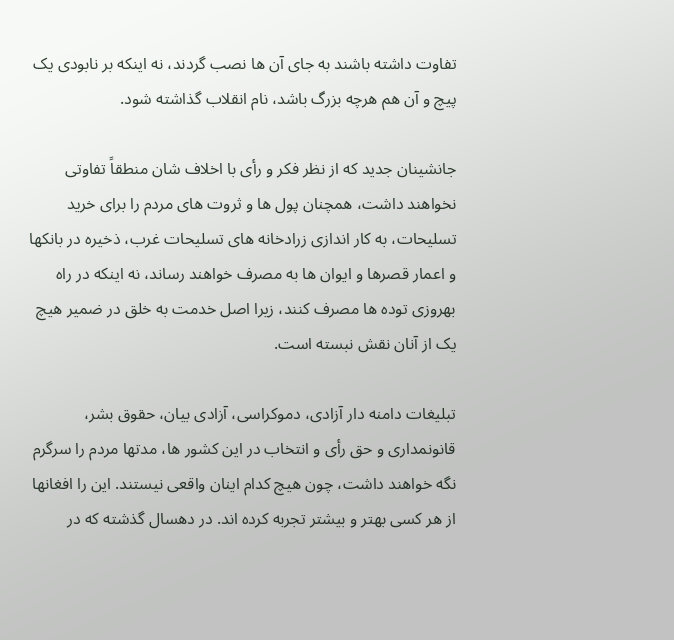تفاوت داشته باشند به جای آن ها نصب گردند، نه اینکه بر نابودی یک پیچ و آن هم هرچه بزرگ باشد، نام انقلاب گذاشته شود.

جانشینان جدید که از نظر فکر و رأی با اخلاف شان منطقاً تفاوتی نخواهند داشت، همچنان پول ها و ثروت های مردم را برای خرید تسلیحات، به کار اندازی زرادخانه های تسلیحات غرب، ذخیره در بانکها و اعمار قصرها و ایوان ها به مصرف خواهند رساند، نه اینکه در راه بهروزی توده ها مصرف کنند، زیرا اصل خدمت به خلق در ضمیر هیچ یک از آنان نقش نبسته است.

تبلیغات دامنه دار آزادی، دموکراسی، آزادی بیان، حقوق بشر، قانونمداری و حق رأی و انتخاب در این کشور ها، مدتها مردم را سرگرم نگه خواهند داشت، چون هیچ کدام اینان واقعی نیستند. این را افغانها از هر کسی بهتر و بیشتر تجربه کرده اند. در دهسال گذشته که در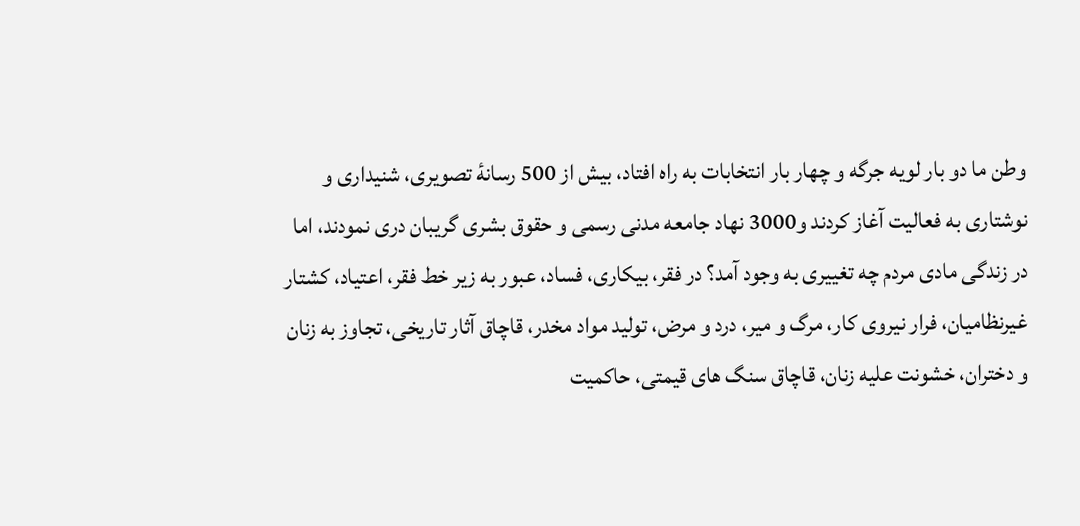وطن ما دو بار لویه جرگه و چهار بار انتخابات به راه افتاد، بیش از 500 رسانۀ تصویری، شنیداری و نوشتاری به فعالیت آغاز کردند و3000 نهاد جامعه مدنی رسمی و حقوق بشری گریبان دری نمودند، اما در زندگی مادی مردم چه تغییری به وجود آمد؟ در فقر، بیکاری، فساد، عبور به زیر خط فقر، اعتیاد، کشتار غیرنظامیان، فرار نیروی کار، مرگ و میر، درد و مرض، تولید مواد مخدر، قاچاق آثار تاریخی، تجاوز به زنان و دختران، خشونت علیه زنان، قاچاق سنگ های قیمتی، حاکمیت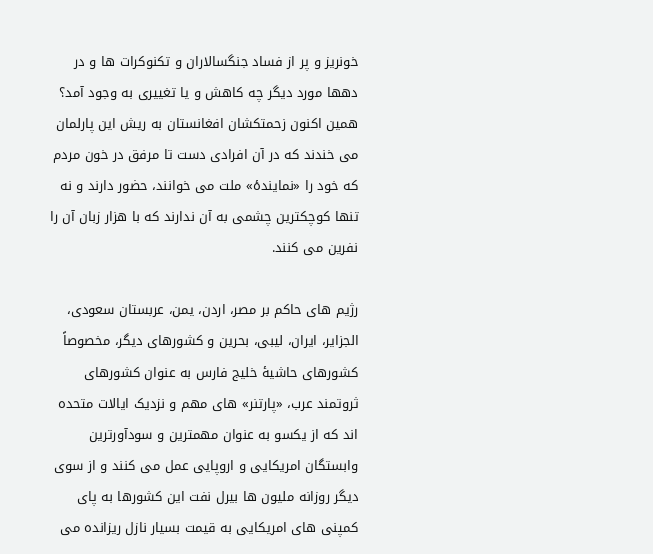خونریز و پر از فساد جنگسالاران و تکنوکرات ها و در دهها مورد دیگر چه کاهش و یا تغییری به وجود آمد؟ همین اکنون زحمتکشان افغانستان به ریش این پارلمان می خندند که در آن افرادی دست تا مرفق در خون مردم که خود را «نمایندۀ» ملت می خوانند، حضور دارند و نه تنها کوچکترین چشمی به آن ندارند که با هزار زبان آن را نفرین می کنند.

رژیم های حاکم بر مصر، اردن، یمن، عربستان سعودی، الجزایر، ایران، لیبی، بحرین و کشورهای دیگر، مخصوصاً کشورهای حاشیۀ خلیج فارس به عنوان کشورهای ثروتمند عرب، «پارتنر» های مهم و نزدیک ایالات متحده اند که از یکسو به عنوان مهمترین و سودآورترین وابستگان امریکایی و اروپایی عمل می کنند و از سوی دیگر روزانه ملیون ها بیرل نفت این کشورها به پای کمپنی های امریکایی به قیمت بسیار نازل ریزانده می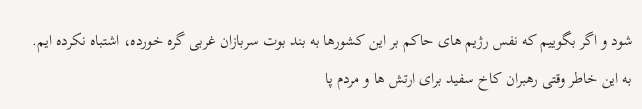شود و اگر بگوییم که نفس رژیم های حاکم بر این کشورها به بند بوت سربازان غربی گره خورده، اشتباه نکرده ایم. به این خاطر وقتی رهبران کاخ سفید برای ارتش ها و مردم پا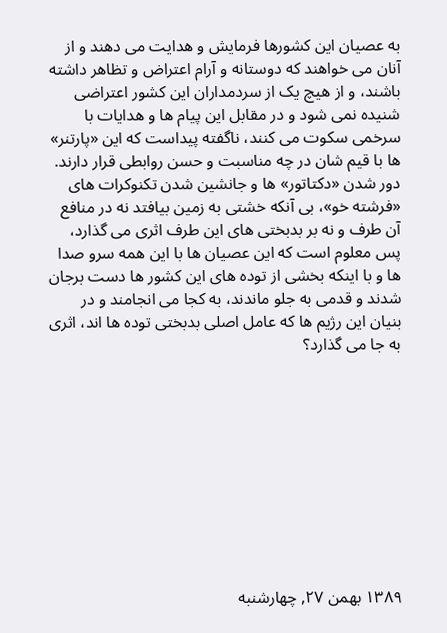به عصیان این کشورها فرمایش و هدایت می دهند و از آنان می خواهند که دوستانه و آرام اعتراض و تظاهر داشته باشند، و از هیچ یک از سردمداران این کشور اعتراضی شنیده نمی شود و در مقابل این پیام ها و هدایات با سرخمی سکوت می کنند، ناگفته پیداست که این «پارتنر» ها با قیم شان در چه مناسبت و حسن روابطی قرار دارند. دور شدن «دکتاتور» ها و جانشین شدن تکنوکرات های «فرشته خو»، بی آنکه خشتی به زمین بیافتد نه در منافع آن طرف و نه بر بدبختی های این طرف اثری می گذارد، پس معلوم است که این عصیان ها با این همه سرو صدا ها و با اینکه بخشی از توده های این کشور ها دست برجان شدند و قدمی به جلو ماندند، به کجا می انجامند و در بنیان این رژیم ها که عامل اصلی بدبختی توده ها اند، اثری به جا می گذارد؟










۱۳۸۹ بهمن ۲۷, چهارشنبه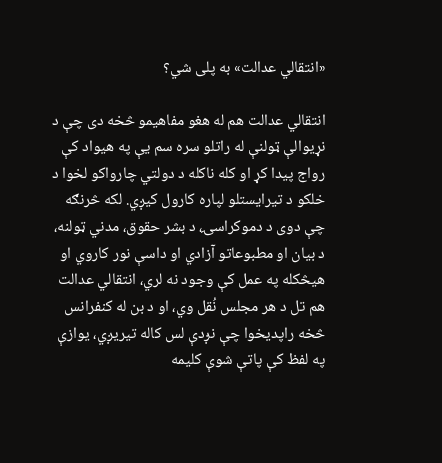«انتقالي عدالت» به پلی شي؟

انتقالي عدالت هم له هغو مفاهیمو څخه دی چې د نړیوالې ټولنې له راتلو سره سم یې په هیواد کې رواج پیدا کړ او کله ناکله د دولتي چارواکو لخوا د خلکو د تیرایستلو لپاره کارول کیږي. لکه څرنګه چې دوی د دموکراسۍ، د بشر حقوق، مدني ټولنه، د بیان او مطبوعاتو آزادي او داسې نور کاروي او هیڅکله په عمل کې وجود نه لري، انتقالي عدالت هم تل د هر مجلس نُقل وي، او د بن له کنفرانس څخه راپدیخوا چې نږدې لس کاله تیریږي، یوازې په لفظ کې پاتې شوې کلیمه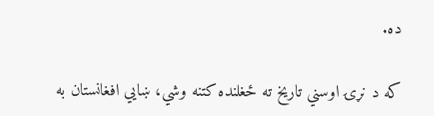ده.

که د نړۍ اوسني تاریخ ته ځغلنده کتنه وشي، ښایي افغانستان به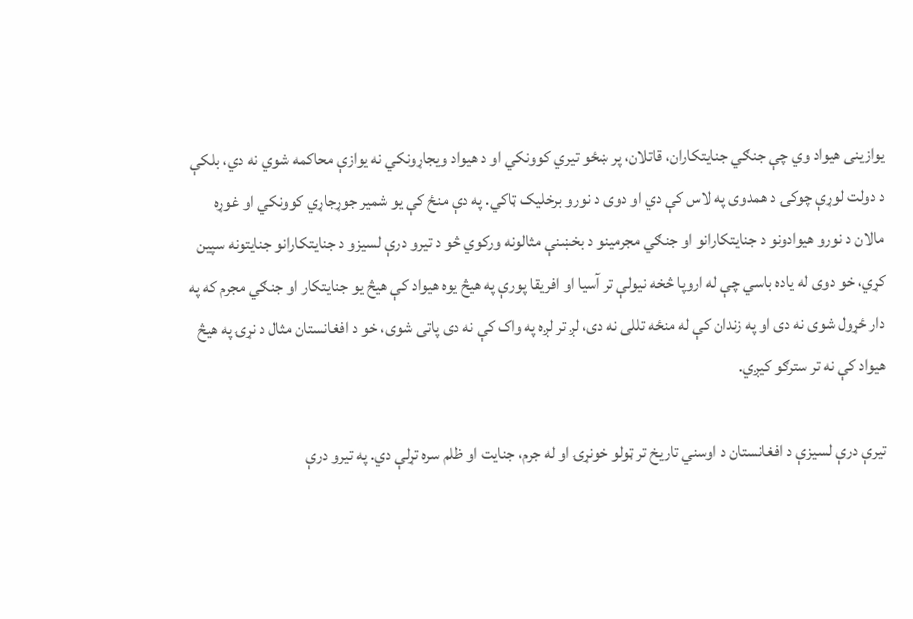یوازینی هیواد وي چې جنګي جنایتکاران، قاتلان، پر ښځو تیري کوونکي او د هیواد ویجاړونکي نه یوازې محاکمه شوي نه دي، بلکې د دولت لوړې چوکۍ د همدوی په لاس کې دي او دوی د نورو برخلیک ټاکي. په دې منځ کې یو شمیر جوړجاړي کوونکي او غوړه مالان د نورو هیوادونو د جنایتکارانو او جنګي مجرمینو د بخښنې مثالونه ورکوي څو د تیرو درې لسیزو د جنایتکارانو جنایتونه سپین کړي، خو دوی له یاده باسي چې له اروپا څخه نیولې تر آسیا او افریقا پورې په هیڅ یوه هیواد کې هیڅ یو جنایتکار او جنګي مجرم که په دار ځړول شوی نه دی او په زندان کې له منځه تللی نه دی، لږ تر لږه په واک کې نه دی پاتی شوی، خو د افغانستان مثال د نړۍ په هیڅ هیواد کې نه تر سترګو کیږي.

تیرې درې لسیزې د افغانستان د اوسني تاریخ تر ټولو خونړۍ او له جرم، جنایت او ظلم سره تړلې دي. په تیرو درې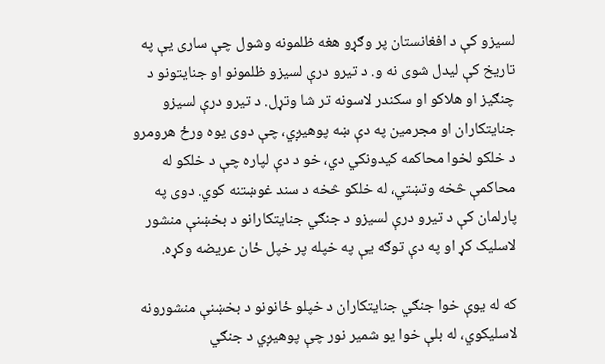لسیزو کې د افغانستان پر وګړو هغه ظلمونه وشول چې ساری یې په تاریخ کې لیدل شوی نه و. د تیرو درې لسیزو ظلمونو او جنایتونو د چنګیز او هلاکو او سکندر لاسونه تر شا وتړل. د تیرو درې لسیزو جنایتکاران او مجرمین په دې ښه پوهیږي، چې دوی یوه ورځ هرومرو د خلکو لخوا محاکمه کیدونکي دي، خو د دې لپاره چې د خلکو له محاکمې څخه وتښتي، له خلکو څخه د سند غوښتنه کوي. دوی په پارلمان کې د تیرو درې لسیزو د جنګي جنایتکارانو د بخښنې منشور لاسلیک کړ او په دې توګه یې په خپله پر خپل ځان عریضه وکړه.

که له یوې خوا جنګي جنایتکاران د خپلو ځانونو د بخښنې منشورونه لاسلیکوي، له بلې خوا یو شمیر نور چې پوهیږي د جنګي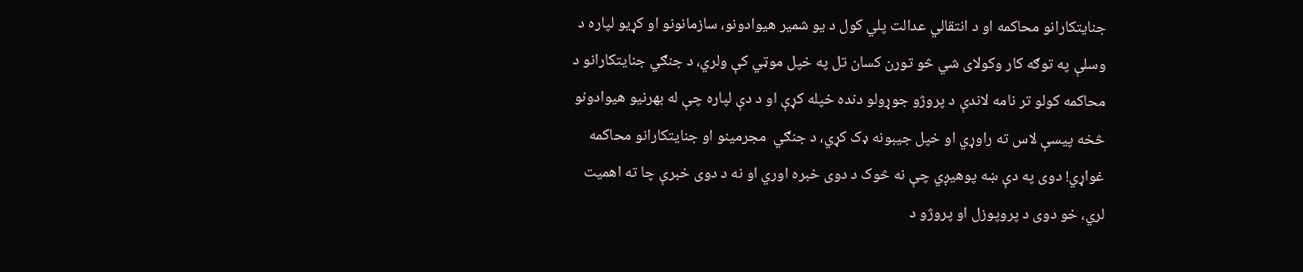جنایتکارانو محاکمه او د انتقالي عدالت پلي کول د یو شمیر هیوادونو، سازمانونو او کړیو لپاره د وسلې په توګه کار وکولای شي څو تورن کسان تل په خپل موټي کې ولري، د جنګي جنایتکارانو د محاکمه کولو تر نامه لاندې د پروژو جوړولو دنده خپله کړې او د دې لپاره چې له بهرنیو هیوادونو څخه پیسې لاس ته راوړي او خپل جیبونه ډک کړي، د جنګي  مجرمینو او جنایتکارانو محاکمه غواړي! دوی په دې ښه پوهیږي چې نه څوک د دوی خبره اوري او نه د دوی خبرې چا ته اهمیت لري، خو دوی د پروپوزل او پروژو د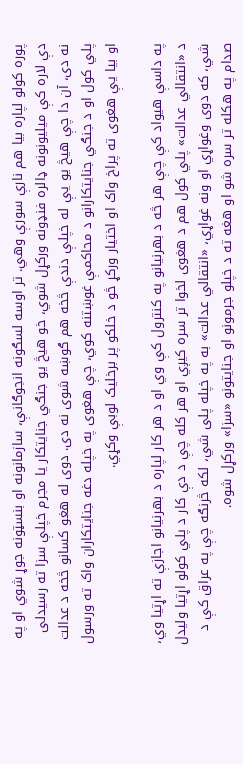پوره کولو لپاره بیا هم نارې سورې وهي. تر اوسه لسګونه انجوګانې، سازمانونه او بنسټونه جوړ شوي او په دې لاره کې میلیونونه ډالره فنډونه ورکړل شوي، خو هیڅ یو جنګي جنایتکار یا مجرم خپلې سزا ته رسیدلی نه دی، آن دا چې هیڅ یو یې له خپلې دندې څخه هم ګوښه شوی نه دی. دوی له هغو کسانو څخه د عدالت پلي کول او د جنګي جنایتکارانو د محاکمې غوښتنه کوي، چې هغوی په خپله دغه جنایتکاران واک ته ورسول او بیا یې هغوی ته پراخ واک او اختیار ورکړ څو د خلکو پر برخلیک لوبې وکړي.

په داسې هیواد کې چې هر څه د بهرنیانو په کنترول کې وي او د هر کار لپاره د بهرنیانو اجازې ته اړتیا وي، د «انتقالي عدالت» پلي کول هم د هغوی لخوا تر سره کیږي او هر کله چې د دې کار د پلي کولو اړتیا ولیدل شي، که دوی وغواړي او ونه غواړي، «انتقالي عدالت» به په خپله پلی شي، لکه څرنګه چې په عراق کې د صدام په هکله تر سره شو او هغه ته د خپلو جرمونو او جنایتونو «سزا» ورکړل شوه.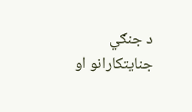د جنګي جنایتکارانو او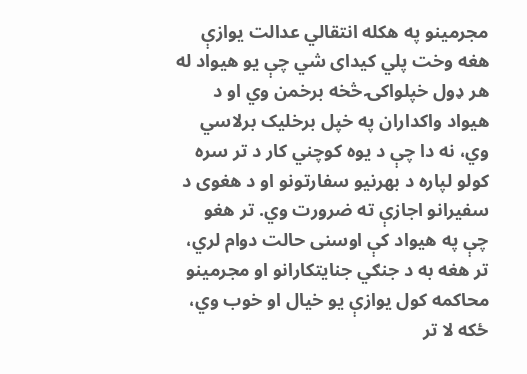مجرمینو په هکله انتقالي عدالت یوازې هغه وخت پلي کیدای شي چې یو هیواد له هر ډول خپلواکۍ څخه برخمن وي او د هیواد واکداران په خپل برخلیک برلاسي وي، نه دا چې د یوه کوچني کار د تر سره کولو لپاره د بهرنیو سفارتونو او د هغوی د سفیرانو اجازې ته ضرورت وي. تر هغو چې په هیواد کې اوسنی حالت دوام لري، تر هغه به د جنګي جنایتکارانو او مجرمینو محاکمه کول یوازې یو خیال او خوب وي، ځکه لا تر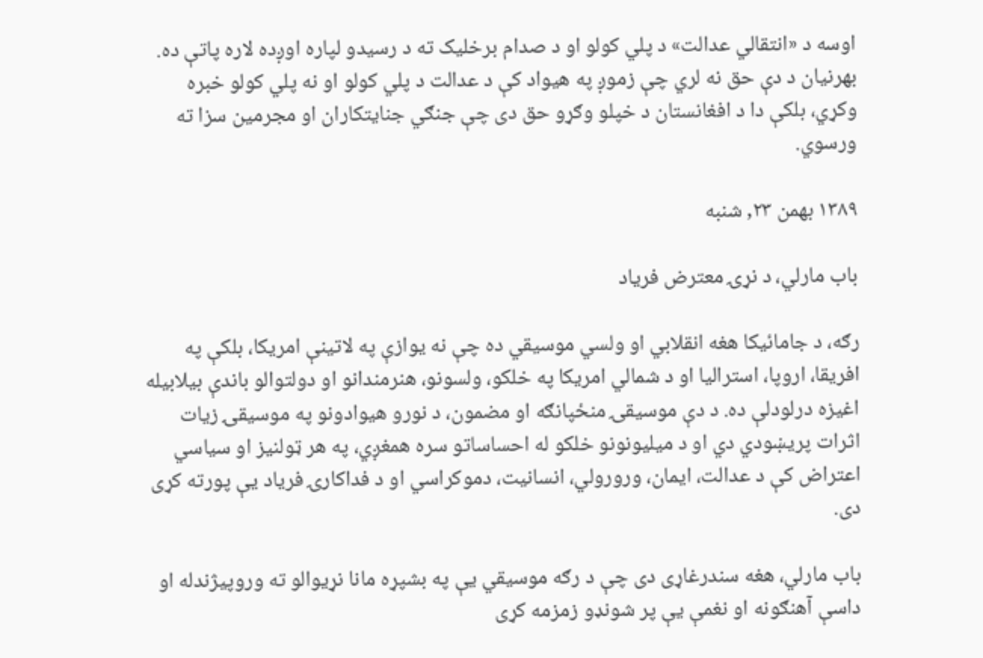اوسه د «انتقالي عدالت» د پلي کولو او د صدام برخلیک ته د رسیدو لپاره اوږده لاره پاتې ده. بهرنیان د دې حق نه لري چې زموږ په هیواد کې د عدالت د پلي کولو او نه پلي کولو خبره وکړي، بلکې دا د افغانستان د خپلو وګړو حق دی چې جنګي جنایتکاران او مجرمین سزا ته ورسوي.

۱۳۸۹ بهمن ۲۳, شنبه

باب مارلي، د نړۍ معترض فریاد

رګه، د جامائیکا هغه انقلابي او ولسي موسیقي ده چې نه یوازې په لاتینې امریکا، بلکې په افریقا، اروپا، استرالیا او د شمالي امریکا په خلکو، ولسونو، هنرمندانو او دولتوالو باندې بیلابیله اغیزه درلودلې ده. د دې موسیقۍ منځپانګه او مضمون، د نورو هیوادونو په موسیقۍ زیات اثرات پریښودي دي او د میلیونونو خلکو له احساساتو سره همغږي، په هر ټولنیز او سیاسي اعتراض کې د عدالت، ایمان، ورورولي، انسانیت، دموکراسي او د فداکارۍ فریاد یې پورته کړی دی.

باب مارلي، هغه سندرغاړی دی چې د رګه موسیقي یې په بشپړه مانا نړیوالو ته وروپیژندله او داسې آهنګونه او نغمې یې پر شونډو زمزمه کړی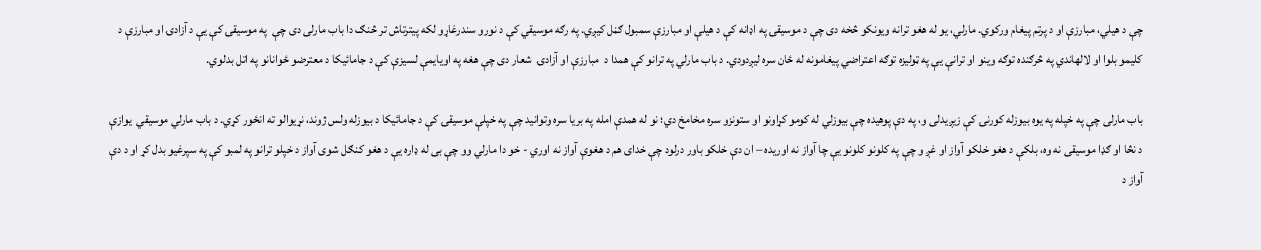چې د هیلي، مبارزې او د پرتم پیغام ورکوي. مارلي، یو له هغو ترانه ویونکو څخه دی چې د موسیقۍ په اډانه کې د هیلې او مبارزې سمبول ګڼل کیږي. په رګه موسیقي کې د نورو سندرغاړو لکه پیترتاش تر څنګ دا باب مارلی دى چې  په موسیقۍ کې یې د آزادۍ او مبارزې د کلیمو بلوا او لالهاندي په څرګنده توګه وینو او ترانې یې په ټولیزه توګه اعتراضي پیغامونه له ځان سره لیږدودي. د باب مارلي په ترانو کې همدا د  مبارزې او آزادۍ  شعار دی چې هغه په اویایمې لسیزې کې د جامائیکا د معترضو ځوانانو په اتل بدلوي.

باب مارلی چې په خپله په یوه بیوزله کورنۍ کې زیږیدلی و، په دې پوهیده چې بیوزلي له کومو کړاونو او ستونزو سره مخامخ دي؛ نو له همدې امله په بریا سره وتوانید چې په خپلې موسیقۍ کې د جامائیکا د بیوزله ولس ژوند، نړیوالو ته انځور کړي. د باب مارلي موسیقي  یوازې د نڅا او ګډا موسیقی نه وه، بلکې د هغو خلکو آواز او غږ و چې په کلونو کلونو یې چا آواز نه اوریده – ان دې خلکو باور درلود چې خدای هم د هغوې آواز نه اوري - خو دا مارلي وو چې بی له ډاره یې د هغو کنګل شوی آواز د خپلو ترانو په لمبو کې په سپرغیو بدل کړ او د دې آواز د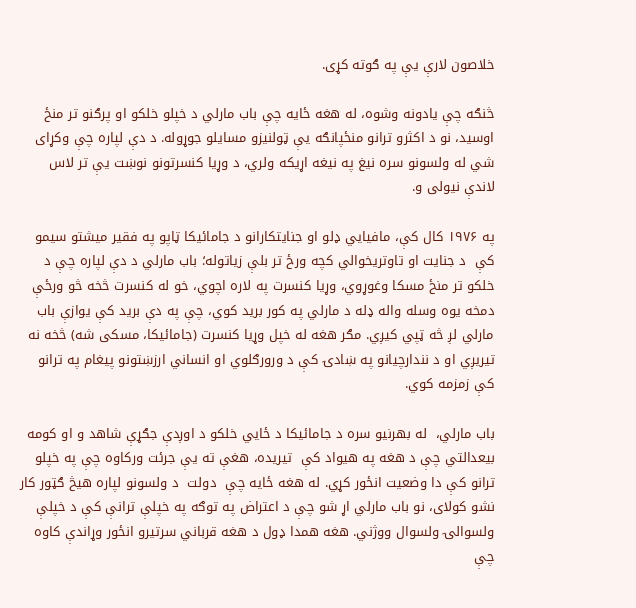خلاصون لارې یې په ګوته کړی.

څنګه چې یادونه وشوه، له هغه ځایه چې باب مارلي د خپلو خلکو او پرګنو تر منځ اوسید، نو د اکثرو ترانو منځپانګه یې ټولنیزو مسایلو جوړوله. د دې لپاره چې وکړای شي له ولسونو سره نیغ په نیغه اړیکه ولري، د وړیا کنسرتونو نوښت یې تر لاس لاندې نیولی و.

په ۱۹۷۶ کال کې، مافیایي ډلو او جنایتکارانو د جامائیکا ټاپو په فقیر میشتو سیمو کې  د جنایت او تاوتریخوالي کچه ورځ تر بلې زیاتوله؛ باب مارلي د دې لپاره چې د خلکو تر منځ مسکا وغوړوي، وړیا کنسرت په لاره اچوي، خو له کنسرت څخه څو ورځې دمخه یوه وسله واله ډله د مارلي په کور برید کوي، چې په دې برید کې یوازې باب مارلي لږ څه ټپي کیږي. مګر هغه له خپل وړیا کنسرت (جامائیکا، مسکی شه) څخه نه تیریږي او د نندارچیانو په ښادۍ کې د ورورګلوي او انساني ارزښتونو پیغام په ترانو کې زمزمه کوي.

باب مارلي،  له بهرنیو سره د جامائیکا د ځايي خلکو د اوږدې جګړې شاهد و او کومه بیعدالتي چې د هغه په هیواد کې  تیریده، هغې ته یې جرئت ورکاوه چې په خپلو ترانو کې دا وضعیت انځور کړي. له هغه ځایه چې  دولت  د ولسونو لپاره هیڅ ګټور کار نشو کولای، نو باب مارلي اړ شو چې د اعتراض په توګه په خپلې ترانې کې د خپلې ولسوالۍ ولسوال ووژني. هغه همدا ډول د هغه قرباني سرتیرو انځور وړاندې کاوه چې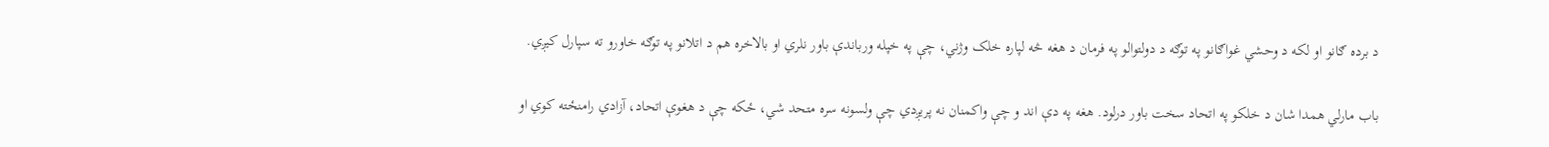د برده ګانو او لکه د وحشي غواګانو په توګه د دولتوالو په فرمان د هغه څه لپاره خلک وژني، چې په خپله ورباندې باور نلري او بالاخره هم د اتلانو په توګه خاورو ته سپارل کیږي.

باب مارلي همدا شان د خلکو په اتحاد سخت باور درلود. هغه په دې اند و چې واکمنان نه پریږدي چې ولسونه سره متحد شي، ځکه چې د هغوې اتحاد، آزادي رامنځته کوي او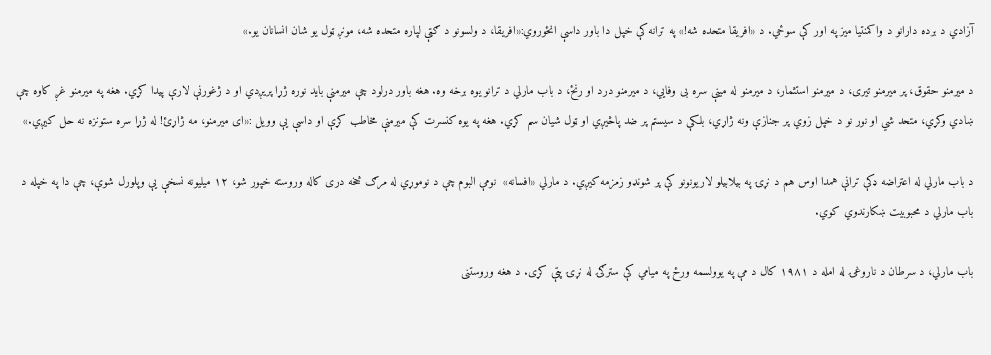آزادي د برده دارانو د واکمنتیا میز په اور کې سوځي. د «افریقا متحده شه!» په ترانه کې خپل دا باور داسې انځوروي:«افریقا، د ولسونو د ګټې لپاره متحده شه، مونږ ټول یو شان انسانان یو.»

د میرمنو حقوق، پر میرمنو تیری، د میرمنو استثمار، د میرمنو له مینې سره بی وفايي، د میرمنو درد او رنځ، د باب مارلي د ترانو یوه برخه وه. هغه باور درلود چې میرمنې باید نوره ژړا پریږدي او د ژغورنې لارې پیدا کړي. هغه په میرمنو غږ کاوه چې ښادي وکړي، متحد شي او نور نو د خپل زوي پر جنازې ونه ژاړي، بلکې د سیستم پر ضد پاڅیږي او ټول شیان سم کړي. هغه په یوه کنسرت کې میرمنې مخاطب کړې او داسې یې وویل :«ای میرمنو، مه ژاړئ! له ژړا سره ستونزه نه حل کیږي.»

د باب مارلي له اعتراضه ډکې ترانې همدا اوس هم د نړۍ په بیلابیلو لاریونونو کې پر شونډو زمزمه کیږي. د مارلي «افسانه»  نومې البوم چې د نوموړي له مرګ څخه دری کاله وروسته خپور شو، ۱۲ میلیونه نسخې یې وپلورل شوې، چې دا په خپله د باب مارلي د محبوبیت ښکارندوي کوي.

باب مارلي، د سرطان د ناروغۍ له امله د ۱۹۸۱ کال د مې په یوولسمه ورځ په میامي کې سترګۍ له نړۍ پټې کړی. د هغه وروستنی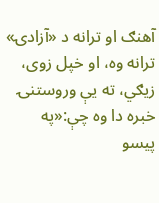آهنګ او ترانه د «آزادۍ» ترانه وه، او خپل زوی، زیګي، ته یې وروستنۍ خبره دا وه چې:«په پیسو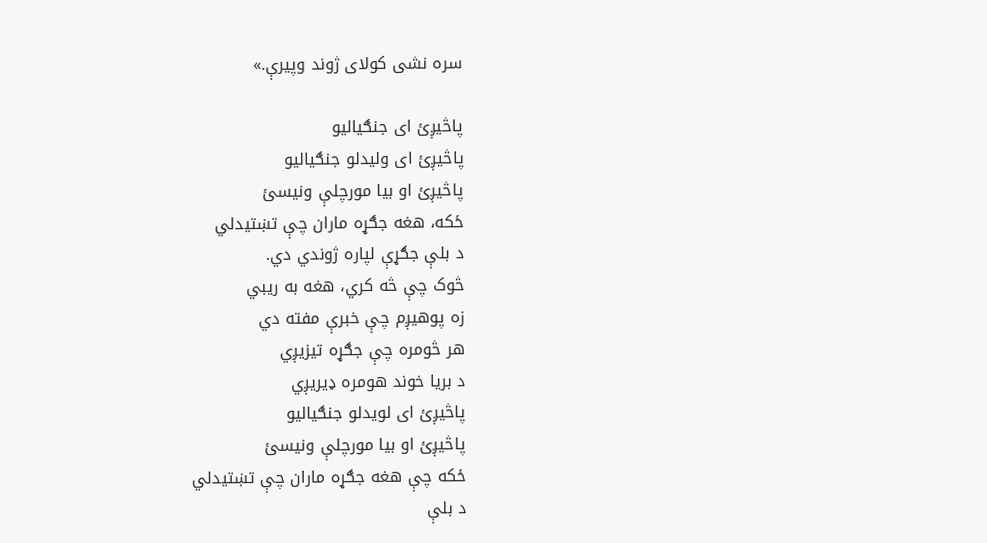سره نشی کولای ژوند وپيرې.»

پاڅیږئ ای جنګیالیو
پاڅیږئ ای ولیدلو جنګیالیو
پاڅیږئ او بیا مورچلې ونیسئ
ځکه، هغه جګړه ماران چې تښتیدلي
د بلې جګړې لپاره ژوندي دي.
څوک چې څه کري، هغه به ریبي
زه پوهیږم چې خبرې مفته دي
هر څومره چې جګړه تیزیږي
د بریا خوند هومره ډیریږي
پاڅیږئ ای لویدلو جنګیالیو
پاڅیږئ او بیا مورچلې ونیسئ
ځکه چې هغه جګړه ماران چې تښتیدلي
د بلې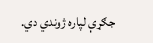جګړې لپاره ژوندي دي.